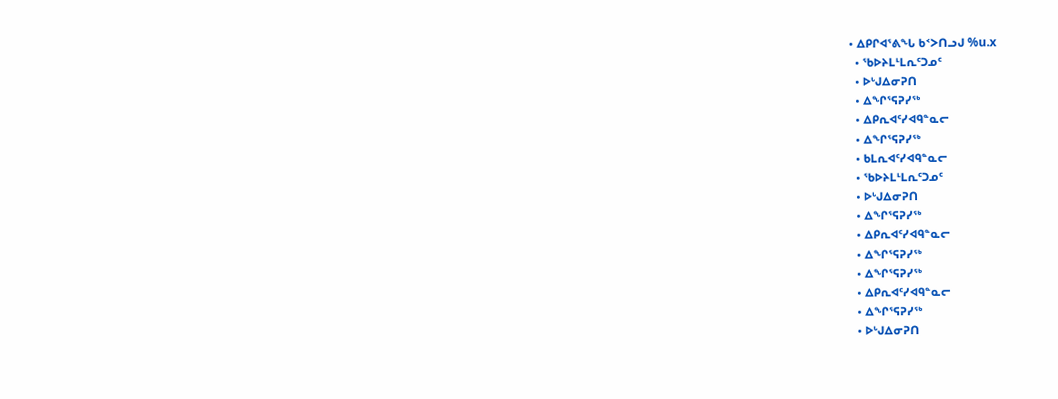• ᐃᑭᒋᐊᕐᕕᖓ ᑲᑉᐳᑎᓗᒍ %u.x
  • ᖃᐅᔨᒪᒻᒪᕆᑦᑐᓄᑦ
  • ᐅᒡᒍᐃᓂᕈᑎ
  • ᐃᖏᕐᕋᕈᓯᖅ
  • ᐃᑭᕆᐊᑦᓯᐊᑫᓐᓇᓕ
  • ᐃᖏᕐᕋᕈᓯᖅ
  • ᑲᒪᕆᐊᑦᓯᐊᑫᓐᓇᓕ
  • ᖃᐅᔨᒪᒻᒪᕆᑦᑐᓄᑦ
  • ᐅᒡᒍᐃᓂᕈᑎ
  • ᐃᖏᕐᕋᕈᓯᖅ
  • ᐃᑭᕆᐊᑦᓯᐊᑫᓐᓇᓕ
  • ᐃᖏᕐᕋᕈᓯᖅ
  • ᐃᖏᕐᕋᕈᓯᖅ
  • ᐃᑭᕆᐊᑦᓯᐊᑫᓐᓇᓕ
  • ᐃᖏᕐᕋᕈᓯᖅ
  • ᐅᒡᒍᐃᓂᕈᑎ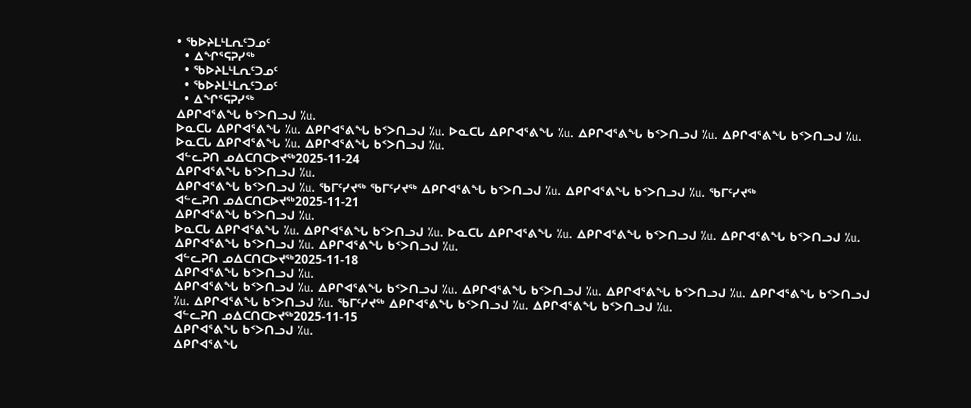• ᖃᐅᔨᒪᒻᒪᕆᑦᑐᓄᑦ
  • ᐃᖏᕐᕋᕈᓯᖅ
  • ᖃᐅᔨᒪᒻᒪᕆᑦᑐᓄᑦ
  • ᖃᐅᔨᒪᒻᒪᕆᑦᑐᓄᑦ
  • ᐃᖏᕐᕋᕈᓯᖅ
ᐃᑭᒋᐊᕐᕕᖓ ᑲᑉᐳᑎᓗᒍ %u.
ᐅᓇᑕᒐ ᐃᑭᒋᐊᕐᕕᖓ %u. ᐃᑭᒋᐊᕐᕕᖓ ᑲᑉᐳᑎᓗᒍ %u. ᐅᓇᑕᒐ ᐃᑭᒋᐊᕐᕕᖓ %u. ᐃᑭᒋᐊᕐᕕᖓ ᑲᑉᐳᑎᓗᒍ %u. ᐃᑭᒋᐊᕐᕕᖓ ᑲᑉᐳᑎᓗᒍ %u. ᐅᓇᑕᒐ ᐃᑭᒋᐊᕐᕕᖓ %u. ᐃᑭᒋᐊᕐᕕᖓ ᑲᑉᐳᑎᓗᒍ %u.
ᐊᓪᓚᕈᑎ ᓄᐃᑕᑎᑕᐅᔪᖅ2025-11-24
ᐃᑭᒋᐊᕐᕕᖓ ᑲᑉᐳᑎᓗᒍ %u.
ᐃᑭᒋᐊᕐᕕᖓ ᑲᑉᐳᑎᓗᒍ %u. ᖃᒥᑦᓯᔪᖅ ᖃᒥᑦᓯᔪᖅ ᐃᑭᒋᐊᕐᕕᖓ ᑲᑉᐳᑎᓗᒍ %u. ᐃᑭᒋᐊᕐᕕᖓ ᑲᑉᐳᑎᓗᒍ %u. ᖃᒥᑦᓯᔪᖅ
ᐊᓪᓚᕈᑎ ᓄᐃᑕᑎᑕᐅᔪᖅ2025-11-21
ᐃᑭᒋᐊᕐᕕᖓ ᑲᑉᐳᑎᓗᒍ %u.
ᐅᓇᑕᒐ ᐃᑭᒋᐊᕐᕕᖓ %u. ᐃᑭᒋᐊᕐᕕᖓ ᑲᑉᐳᑎᓗᒍ %u. ᐅᓇᑕᒐ ᐃᑭᒋᐊᕐᕕᖓ %u. ᐃᑭᒋᐊᕐᕕᖓ ᑲᑉᐳᑎᓗᒍ %u. ᐃᑭᒋᐊᕐᕕᖓ ᑲᑉᐳᑎᓗᒍ %u. ᐃᑭᒋᐊᕐᕕᖓ ᑲᑉᐳᑎᓗᒍ %u. ᐃᑭᒋᐊᕐᕕᖓ ᑲᑉᐳᑎᓗᒍ %u.
ᐊᓪᓚᕈᑎ ᓄᐃᑕᑎᑕᐅᔪᖅ2025-11-18
ᐃᑭᒋᐊᕐᕕᖓ ᑲᑉᐳᑎᓗᒍ %u.
ᐃᑭᒋᐊᕐᕕᖓ ᑲᑉᐳᑎᓗᒍ %u. ᐃᑭᒋᐊᕐᕕᖓ ᑲᑉᐳᑎᓗᒍ %u. ᐃᑭᒋᐊᕐᕕᖓ ᑲᑉᐳᑎᓗᒍ %u. ᐃᑭᒋᐊᕐᕕᖓ ᑲᑉᐳᑎᓗᒍ %u. ᐃᑭᒋᐊᕐᕕᖓ ᑲᑉᐳᑎᓗᒍ %u. ᐃᑭᒋᐊᕐᕕᖓ ᑲᑉᐳᑎᓗᒍ %u. ᖃᒥᑦᓯᔪᖅ ᐃᑭᒋᐊᕐᕕᖓ ᑲᑉᐳᑎᓗᒍ %u. ᐃᑭᒋᐊᕐᕕᖓ ᑲᑉᐳᑎᓗᒍ %u.
ᐊᓪᓚᕈᑎ ᓄᐃᑕᑎᑕᐅᔪᖅ2025-11-15
ᐃᑭᒋᐊᕐᕕᖓ ᑲᑉᐳᑎᓗᒍ %u.
ᐃᑭᒋᐊᕐᕕᖓ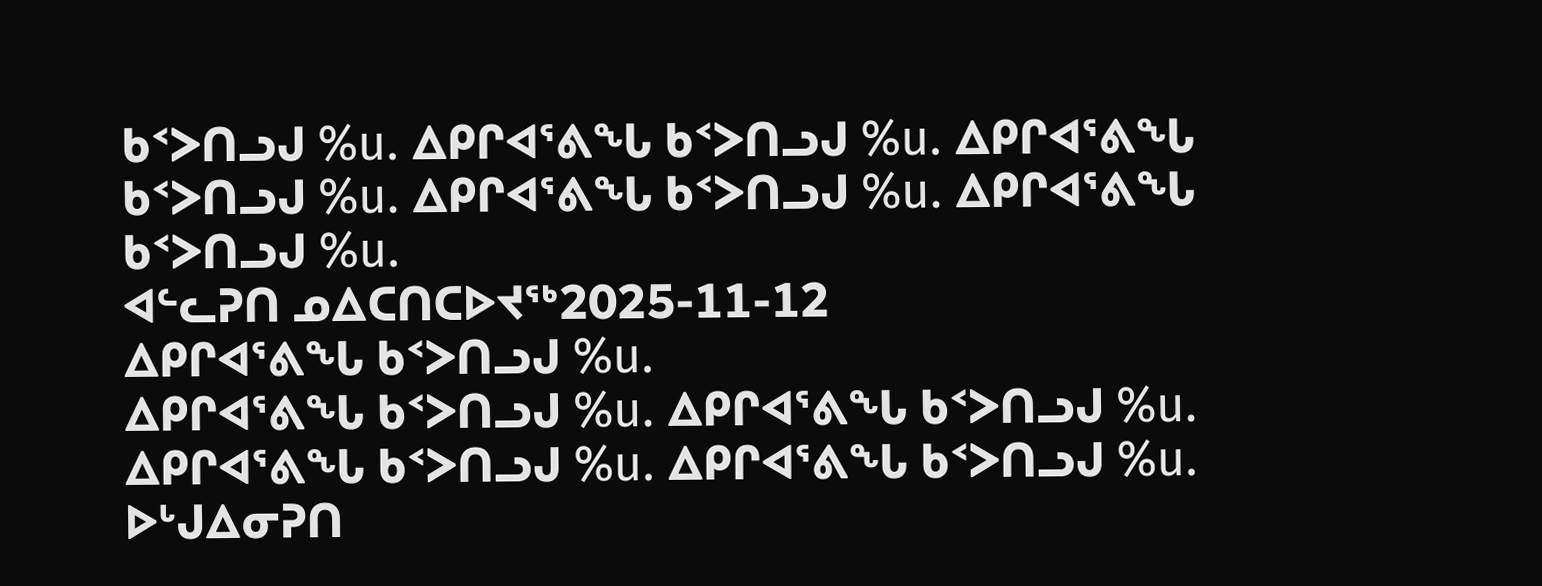ᑲᑉᐳᑎᓗᒍ %u. ᐃᑭᒋᐊᕐᕕᖓ ᑲᑉᐳᑎᓗᒍ %u. ᐃᑭᒋᐊᕐᕕᖓ ᑲᑉᐳᑎᓗᒍ %u. ᐃᑭᒋᐊᕐᕕᖓ ᑲᑉᐳᑎᓗᒍ %u. ᐃᑭᒋᐊᕐᕕᖓ ᑲᑉᐳᑎᓗᒍ %u.
ᐊᓪᓚᕈᑎ ᓄᐃᑕᑎᑕᐅᔪᖅ2025-11-12
ᐃᑭᒋᐊᕐᕕᖓ ᑲᑉᐳᑎᓗᒍ %u.
ᐃᑭᒋᐊᕐᕕᖓ ᑲᑉᐳᑎᓗᒍ %u. ᐃᑭᒋᐊᕐᕕᖓ ᑲᑉᐳᑎᓗᒍ %u. ᐃᑭᒋᐊᕐᕕᖓ ᑲᑉᐳᑎᓗᒍ %u. ᐃᑭᒋᐊᕐᕕᖓ ᑲᑉᐳᑎᓗᒍ %u. ᐅᒡᒍᐃᓂᕈᑎ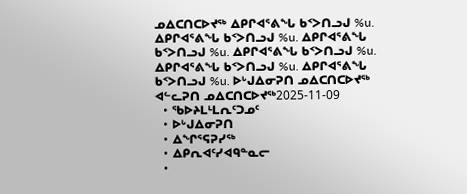ᓄᐃᑕᑎᑕᐅᔪᖅ ᐃᑭᒋᐊᕐᕕᖓ ᑲᑉᐳᑎᓗᒍ %u. ᐃᑭᒋᐊᕐᕕᖓ ᑲᑉᐳᑎᓗᒍ %u. ᐃᑭᒋᐊᕐᕕᖓ ᑲᑉᐳᑎᓗᒍ %u. ᐃᑭᒋᐊᕐᕕᖓ ᑲᑉᐳᑎᓗᒍ %u. ᐃᑭᒋᐊᕐᕕᖓ ᑲᑉᐳᑎᓗᒍ %u. ᐃᑭᒋᐊᕐᕕᖓ ᑲᑉᐳᑎᓗᒍ %u. ᐅᒡᒍᐃᓂᕈᑎ ᓄᐃᑕᑎᑕᐅᔪᖅ
ᐊᓪᓚᕈᑎ ᓄᐃᑕᑎᑕᐅᔪᖅ2025-11-09
  • ᖃᐅᔨᒪᒻᒪᕆᑦᑐᓄᑦ
  • ᐅᒡᒍᐃᓂᕈᑎ
  • ᐃᖏᕐᕋᕈᓯᖅ
  • ᐃᑭᕆᐊᑦᓯᐊᑫᓐᓇᓕ
  •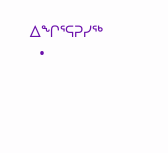ᐃᖏᕐᕋᕈᓯᖅ
  •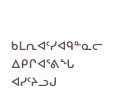ᑲᒪᕆᐊᑦᓯᐊᑫᓐᓇᓕ
ᐃᑭᒋᐊᕐᕕᖓ ᐊᓯᑦᔨᓗᒍ